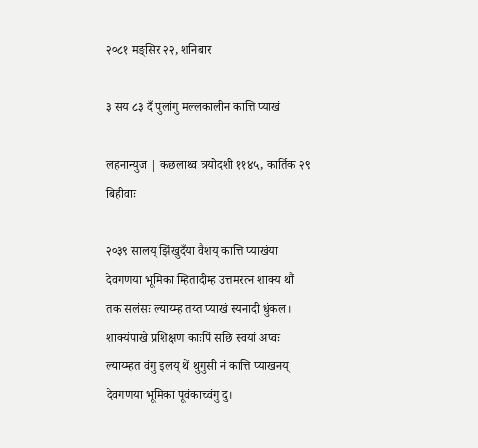२०८१ मङ्सिर २२, शनिबार

३ सय ८३ दँ पुलांगु मल्लकालीन कात्ति प्याखं

लहनान्युज | कछलाथ्व त्रयोदशी ११४५, कार्तिक २९ बिहीवाः

२०३९ सालय् झिंखुदँया वैशय् कात्ति प्याखंया देवगणया भूमिका म्हितादीम्ह उत्तमरत्न शाक्य थौं तक सलंसः ल्याय्म्ह तय्त प्याखं स्यनादी धुंकल। शाक्यंपाखे प्रशिक्षण काःपिं सछि स्वयां अप्वः ल्याय्म्हत वंगु इलय् थें थुगुसी नं कात्ति प्याखनय् देवगणया भूमिका पूवंकाच्वंगु दु।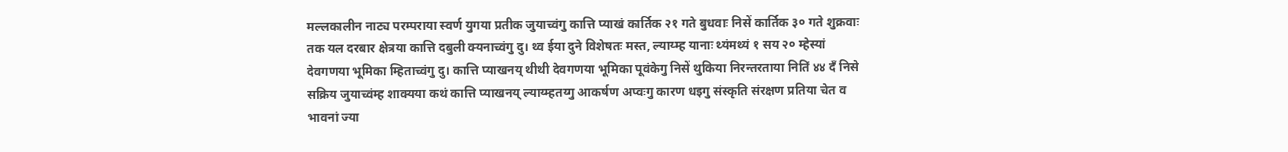मल्लकालीन नाट्य परम्पराया स्वर्ण युगया प्रतीक जुयाच्वंगु कात्ति प्याखं कार्तिक २१ गते बुधवाः निसें कार्तिक ३० गते शुक्रवाः तक यल दरबार क्षेत्रया कात्ति दबुली क्यनाच्वंगु दु। थ्व ईया दुने विशेषतः मस्त, ल्याय्म्ह यानाः थ्यंमथ्यं १ सय २० म्हेस्यां देवगणया भूमिका म्हिताच्वंगु दु। कात्ति प्याखनय् थीथी देवगणया भूमिका पूवंकेगु निसें थुकिया निरन्तरताया नितिं ४४ दँ निसे सक्रिय जुयाच्वंम्ह शाक्यया कथं कात्ति प्याखनय् ल्याय्म्हतय्गु आकर्षण अप्वःगु कारण धइगु संस्कृति संरक्षण प्रतिया चेत व भावनां ज्या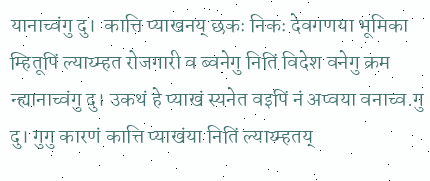यानाच्वंगु दु।  कात्ति प्याखनय् छकः निकः देवगणया भूमिका म्हितूपिं ल्याय्म्हत रोजगारी व ब्वनेगु नितिं विदेश वनेगु क्रम न्ह्यानाच्वंगु दु। उकथं हे प्याखं स्यनेत वइपिं नं अप्वया वनाच्व.गु दु। गुगु कारणं कात्ति प्याखंया नितिं ल्याय्म्हतय्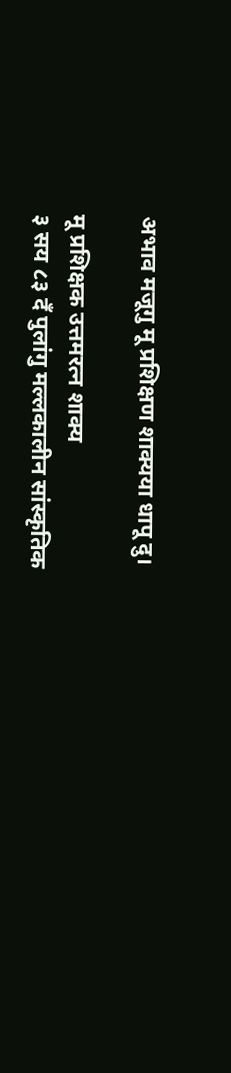अभाव मजूगु मू प्रशिक्षण शाक्यया धापू दु।

मू प्रशिक्षक उत्तमरत्न शाक्य
३ सय ८३ दँ पुलांगु मल्लकालीन सांस्कृतिक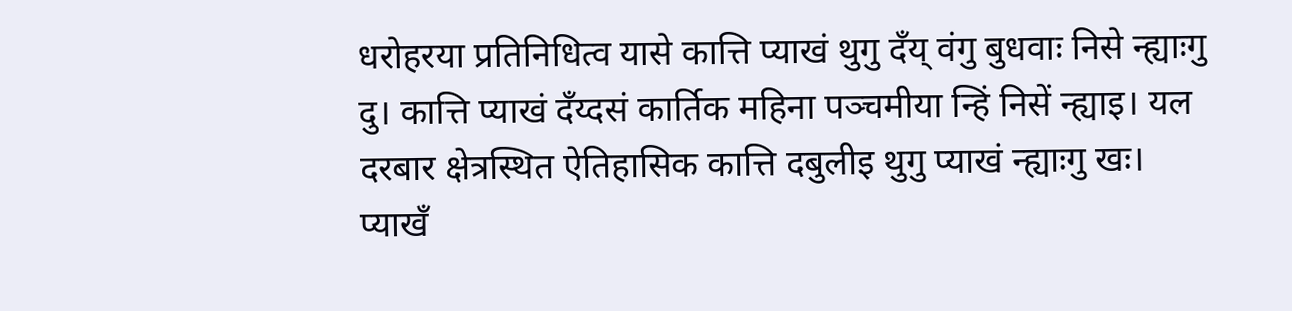धरोहरया प्रतिनिधित्व यासे कात्ति प्याखं थुगु दँय् वंगु बुधवाः निसे न्ह्याःगु दु। कात्ति प्याखं दँय्दसं कार्तिक महिना पञ्चमीया न्हिं निसें न्ह्याइ। यल दरबार क्षेत्रस्थित ऐतिहासिक कात्ति दबुलीइ थुगु प्याखं न्ह्याःगु खः। प्याखँ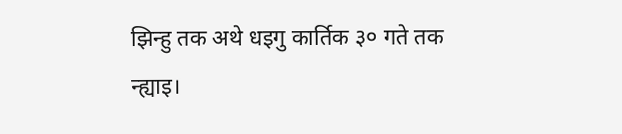झिन्हु तक अथे धइगु कार्तिक ३० गते तक न्ह्याइ।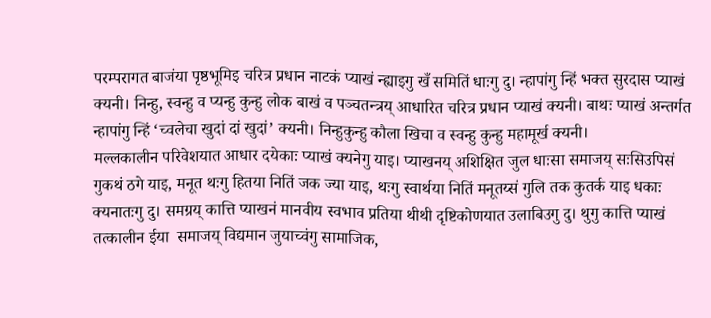परम्परागत बाजंया पृष्ठभूमिइ चरित्र प्रधान नाटकं प्याखं न्ह्याइगु खँ समितिं धाःगु दु। न्हापांगु न्हिं भक्त सुरदास प्याखं क्यनी। निन्हु, स्वन्हु व प्यन्हु कुन्हु लोक बाखं व पञ्चतन्त्रय् आधारित चरित्र प्रधान प्याखं क्यनी। बाथः प्याखं अन्तर्गत न्हापांगु न्हिं ‘च्वलेचा खुदां दां खुदां’ क्यनी। निन्हुकुन्हु कौला खिचा व स्वन्हु कुन्हु महामूर्ख क्यनी।
मल्लकालीन परिवेशयात आधार दयेकाः प्याखं क्यनेगु याइ। प्याखनय् अशिक्षित जुल धाःसा समाजय् सःसिउपिसं गुकथं ठगे याइ, मनूत थःगु हितया नितिं जक ज्या याइ, थःगु स्वार्थया नितिं मनूतय्सं गुलि तक कुतर्क याइ धकाः क्यनातःगु दु। समग्रय् कात्ति प्याखनं मानवीय स्वभाव प्रतिया थीथी दृष्टिकोणयात उलाबिउगु दु। थुगु कात्ति प्याखं तत्कालीन ईया  समाजय् विद्यमान जुयाच्वंगु सामाजिक,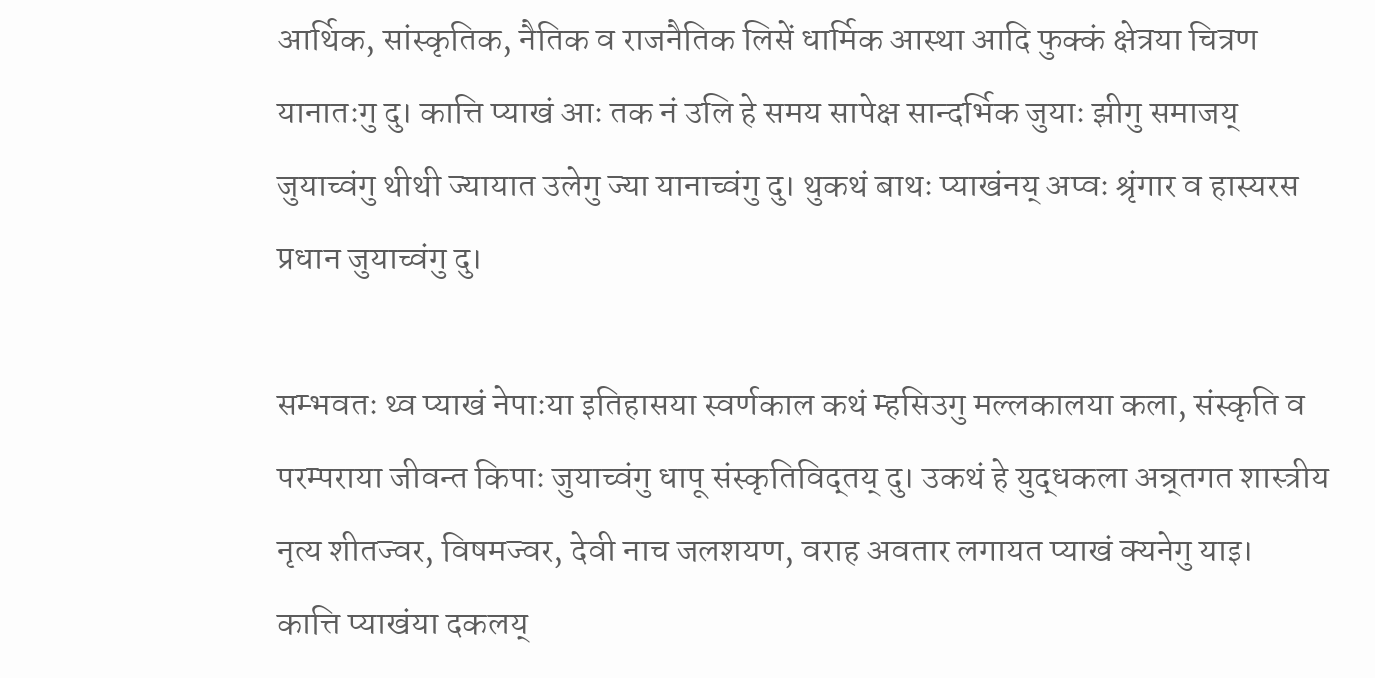आर्थिक, सांस्कृतिक, नैतिक व राजनैतिक लिसें धार्मिक आस्था आदि फुक्कं क्षेत्रया चित्रण यानातःगु दु। कात्ति प्याखं आः तक नं उलि हे समय सापेक्ष सान्दर्भिक जुयाः झीगु समाजय् जुयाच्वंगु थीथी ज्यायात उलेगु ज्या यानाच्वंगु दु। थुकथं बाथः प्याखंनय् अप्वः श्रृंगार व हास्यरस प्रधान जुयाच्वंगु दु।

सम्भवतः थ्व प्याखं नेपाःया इतिहासया स्वर्णकाल कथं म्हसिउगु मल्लकालया कला, संस्कृति व परम्पराया जीवन्त किपाः जुयाच्वंगु धापू संस्कृतिविद्तय् दु। उकथं हे युद्धकला अन्र्तगत शास्त्रीय नृत्य शीतज्वर, विषमज्वर, देवी नाच जलशयण, वराह अवतार लगायत प्याखं क्यनेगु याइ।
कात्ति प्याखंया दकलय्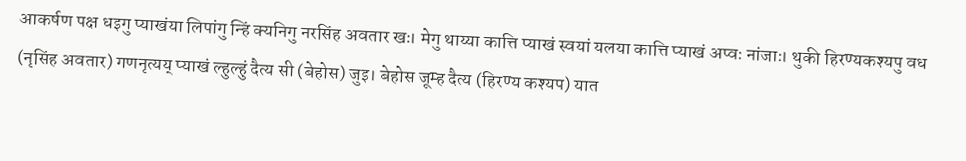आकर्षण पक्ष धइगु प्याखंया लिपांगु न्हिं क्यनिगु नरसिंह अवतार खः। मेगु थाय्या कात्ति प्याखं स्वयां यलया कात्ति प्याखं अप्वः नांजाः। थुकी हिरण्यकश्यपु वध (नृसिंह अवतार) गणनृत्यय् प्याखं ल्हुल्हुं दैत्य सी (बेहोस) जुइ। बेहोस जूम्ह दैत्य (हिरण्य कश्यप) यात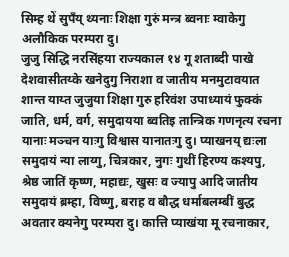सिम्ह थें सुपँय् थ्यनाः शिक्षा गुरुं मन्त्र ब्वनाः म्वाकेगु अलौकिक परम्परा दु।
जुजु सिद्धि नरसिंहया राज्यकाल १४ गू शताब्दी पाखे देशवासीतय्के खनेदुगु निराशा व जातीय मनमुटावयात शान्त याय्त जुजुया शिक्षा गुरु हरिवंश उपाध्यायं फुक्कं जाति, धर्म, वर्ग, समुदायया ब्वतिइ तान्त्रिक गणनृत्य रचना यानाः मञ्चन याःगु विश्वास यानातःगु दु। प्याखनय् द्यःला समुदायं न्या लाय्गु, चित्रकार, नुगः गुथीं हिरण्य कश्यपु, श्रेष्ठ जातिं कृष्ण, महाद्यः, खुसः व ज्यापु आदि जातीय समुदायं ब्रम्हा, विष्णु, बराह व बौद्ध धर्माबलम्बीं बुद्ध अवतार क्यनेगु परम्परा दु। कात्ति प्याखंया मू रचनाकार,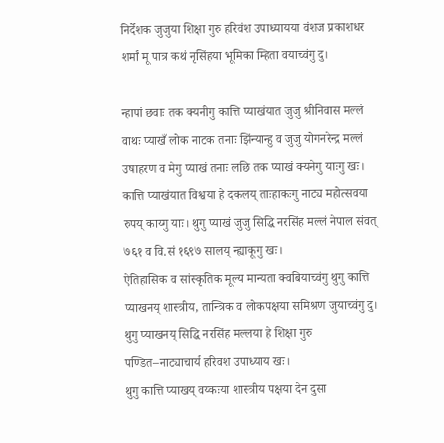निर्देशक जुजुया शिक्षा गुरु हरिवंश उपाध्यायया वंशज प्रकाशधर शर्मां मू पात्र कथं नृसिंहया भूमिका म्हिता वयाच्वंगु दु।

न्हापां छवाः तक क्यनीगु कात्ति प्याखंयात जुजु श्रीनिवास मल्लं वाथः प्याखँ लोक नाटक तनाः झिंन्यान्हु व जुजु योगनरेन्द्र मल्लं उषाहरण व मेगु प्याखं तनाः लछि तक प्याखं क्यनेगु याःगु खः। कात्ति प्याखंयात विश्वया हे दकलय् ताःहाकःगु नाट्य महोत्सवया रुपय् काय्गु याः। थुगु प्याखं जुजु सिद्धि नरसिंह मल्लं नेपाल संवत् ७६१ व वि.सं १६९७ सालय् न्ह्याकूगु खः।
ऐतिहासिक व सांस्कृतिक मूल्य मान्यता क्वबियाच्वंगु थुगु कात्ति प्याखनय् शास्त्रीय, तान्त्रिक व लोकपक्षया समिश्रण जुयाच्वंगु दु। थुगु प्याखनय् सिद्धि नरसिंह मल्लया हे शिक्षा गुरु पण्डित–नाट्याचार्य हरिवश उपाध्याय खः।
थुगु कात्ति प्याखय् वय्कःया शास्त्रीय पक्षया देन दुसा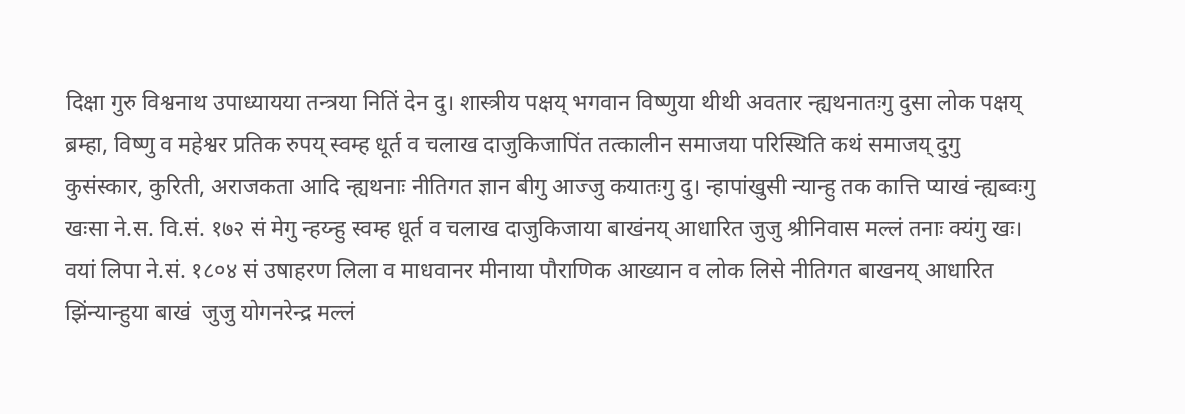दिक्षा गुरु विश्वनाथ उपाध्यायया तन्त्रया नितिं देन दु। शास्त्रीय पक्षय् भगवान विष्णुया थीथी अवतार न्ह्यथनातःगु दुसा लोक पक्षय् ब्रम्हा, विष्णु व महेश्वर प्रतिक रुपय् स्वम्ह धूर्त व चलाख दाजुकिजापिंत तत्कालीन समाजया परिस्थिति कथं समाजय् दुगु कुसंस्कार, कुरिती, अराजकता आदि न्ह्यथनाः नीतिगत ज्ञान बीगु आज्जु कयातःगु दु। न्हापांखुसी न्यान्हु तक कात्ति प्याखं न्ह्यब्वःगु खःसा ने.स. वि.सं. १७२ सं मेगु न्हय्न्हु स्वम्ह धूर्त व चलाख दाजुकिजाया बाखंनय् आधारित जुजु श्रीनिवास मल्लं तनाः क्यंगु खः। वयां लिपा ने.सं. १८०४ सं उषाहरण लिला व माधवानर मीनाया पौराणिक आख्यान व लोक लिसे नीतिगत बाखनय् आधारित झिंन्यान्हुया बाखं  जुजु योगनरेन्द्र मल्लं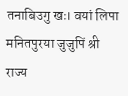तनाबिउगु खः। वयां लिपा मनितपुरया जुजुपिं श्री राज्य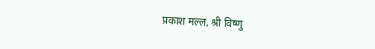प्रकाश मल्ल, श्री विष्णु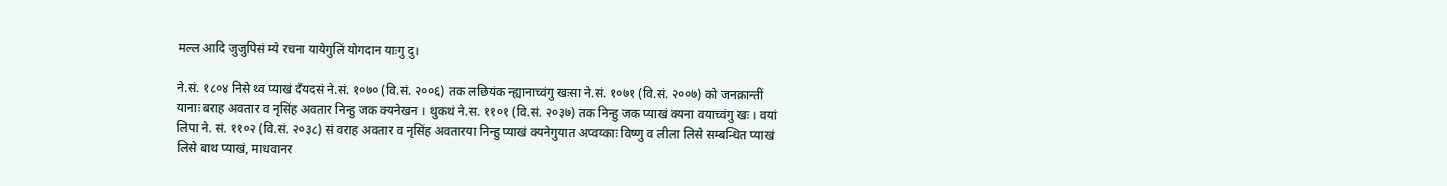मल्ल आदि जुजुपिसं म्ये रचना यायेगुलिं योगदान याःगु दु।

ने.सं. १८०४ निसे थ्व प्याखं दँयदसं ने.सं. १०७० (वि.सं. २००६) तक लछियंक न्ह्यानाच्वंगु खःसा ने.सं. १०७१ (वि.सं. २००७) को जनक्रान्तीं यानाः बराह अवतार व नृसिंह अवतार निन्हु जक क्यनेखन । थुकथं ने.स. ११०१ (वि.सं. २०३७) तक निन्हु जक प्याखं क्यना वयाच्वंगु खः । वयां लिपा ने. सं. ११०२ (वि.सं. २०३८) सं वराह अवतार व नृसिंह अवतारया निन्हु प्याखं क्यनेगुयात अप्वय्काः विष्णु व लीला लिसे सम्बन्धित प्याखं लिसे बाथ प्याखं, माधवानर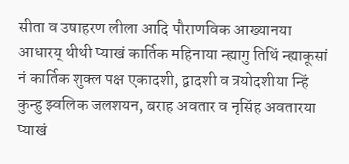सीता व उषाहरण लीला आदि पौराणविक आख्यानया आधारय् थीथी प्याखं कार्तिक महिनाया न्ह्यागु तिथिं न्ह्याकूसां नं कार्तिक शुक्ल पक्ष एकादशी, द्वादशी व त्रयोदशीया न्हिं कुन्हु झ्वलिक जलशयन, बराह अवतार व नृसिंह अवतारया प्याखं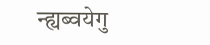न्ह्यब्वयेगु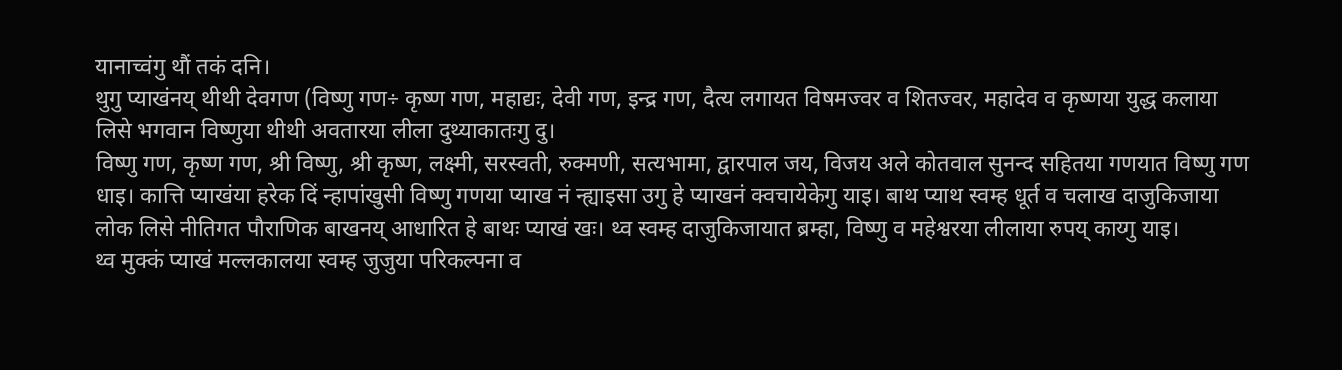यानाच्वंगु थौं तकं दनि।
थुगु प्याखंनय् थीथी देवगण (विष्णु गण÷ कृष्ण गण, महाद्यः, देवी गण, इन्द्र गण, दैत्य लगायत विषमज्वर व शितज्वर, महादेव व कृष्णया युद्ध कलाया लिसे भगवान विष्णुया थीथी अवतारया लीला दुथ्याकातःगु दु।
विष्णु गण, कृष्ण गण, श्री विष्णु, श्री कृष्ण, लक्ष्मी, सरस्वती, रुक्मणी, सत्यभामा, द्वारपाल जय, विजय अले कोतवाल सुनन्द सहितया गणयात विष्णु गण धाइ। कात्ति प्याखंया हरेक दिं न्हापांखुसी विष्णु गणया प्याख नं न्ह्याइसा उगु हे प्याखनं क्वचायेकेगु याइ। बाथ प्याथ स्वम्ह धूर्त व चलाख दाजुकिजाया लोक लिसे नीतिगत पौराणिक बाखनय् आधारित हे बाथः प्याखं खः। थ्व स्वम्ह दाजुकिजायात ब्रम्हा, विष्णु व महेश्वरया लीलाया रुपय् काय्गु याइ।
थ्व मुक्कं प्याखं मल्लकालया स्वम्ह जुजुया परिकल्पना व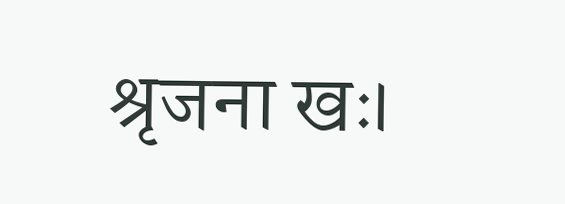श्रृजना खः।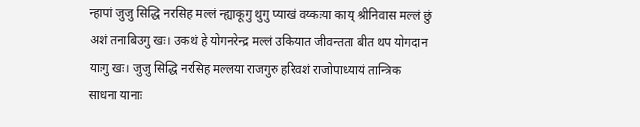न्हापां जुजु सिद्धि नरसिह मल्लं न्ह्याकूगु थुगु प्याखं वय्कःया काय् श्रीनिवास मल्लं छुं अशं तनाबिउगु खः। उकथं हे योगनरेन्द्र मल्लं उकियात जीवन्तता बीत थप योगदान याःगु खः। जुजु सिद्धि नरसिह मल्लया राजगुरु हरिवशं राजोपाध्यायं तान्त्रिक साधना यानाः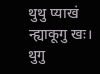थुथु प्याखं न्ह्याकूगु खः। थुगु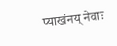प्याखंनय् नेवाः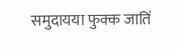समुदायया फुक्क जातिं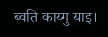ब्वति काय्गु याइ।